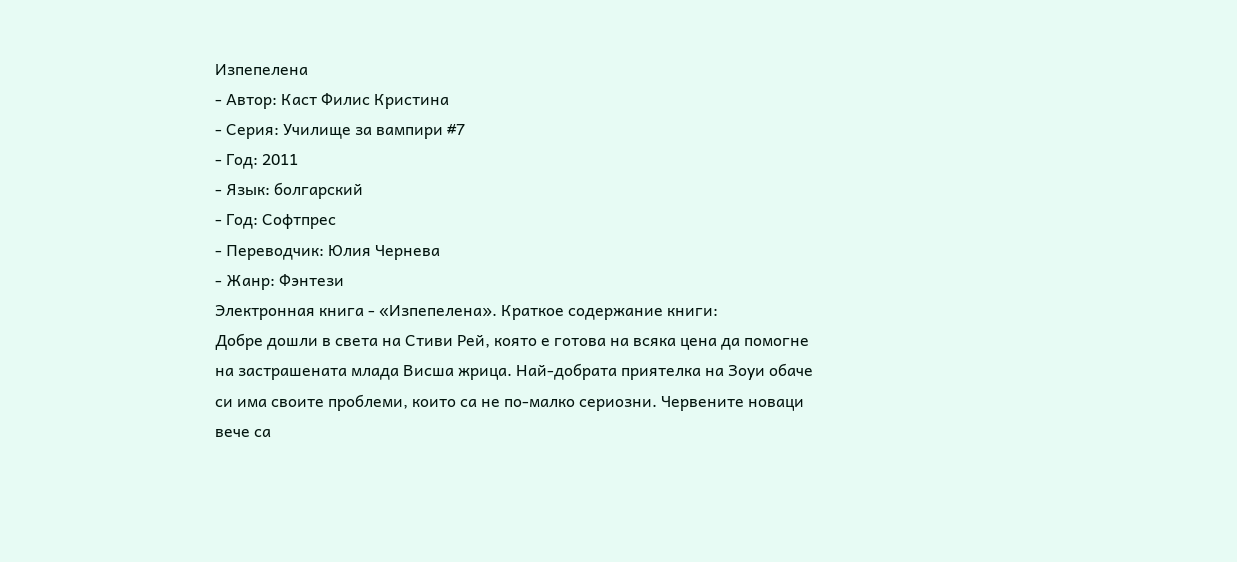Изпепелена
- Автор: Каст Филис Кристина
- Серия: Училище за вампири #7
- Год: 2011
- Язык: болгарский
- Год: Софтпрес
- Переводчик: Юлия Чернева
- Жанр: Фэнтези
Электронная книга - «Изпепелена». Краткое содержание книги:
Добре дошли в света на Стиви Рей, която е готова на всяка цена да помогне на застрашената млада Висша жрица. Най-добрата приятелка на Зоуи обаче си има своите проблеми, които са не по-малко сериозни. Червените новаци вече са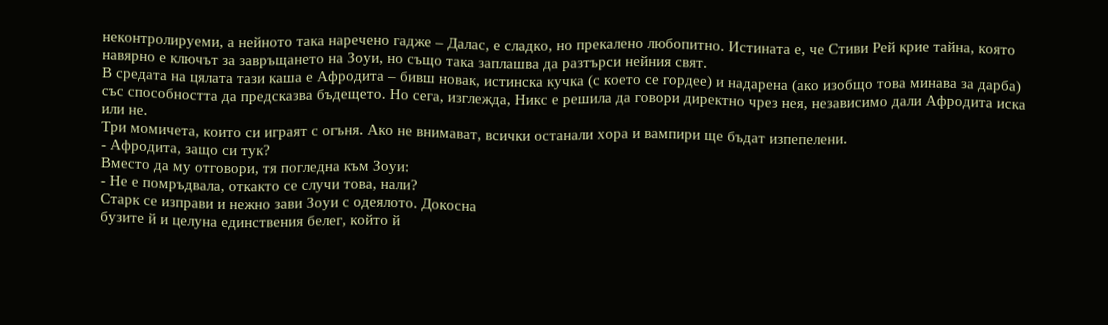неконтролируеми, а нейното така наречено гадже – Далас, е сладко, но прекалено любопитно. Истината е, че Стиви Рей крие тайна, която навярно е ключът за завръщането на Зоуи, но също така заплашва да разтърси нейния свят.
В средата на цялата тази каша е Афродита – бивш новак, истинска кучка (с което се гордее) и надарена (ако изобщо това минава за дарба) със способността да предсказва бъдещето. Но сега, изглежда, Никс е решила да говори директно чрез нея, независимо дали Афродита иска или не.
Три момичета, които си играят с огъня. Ако не внимават, всички останали хора и вампири ще бъдат изпепелени.
- Афродита, защо си тук?
Вместо да му отговори, тя погледна към Зоуи:
- Не е помръдвала, откакто се случи това, нали?
Старк се изправи и нежно зави Зоуи с одеялото. Докосна
бузите й и целуна единствения белег, който й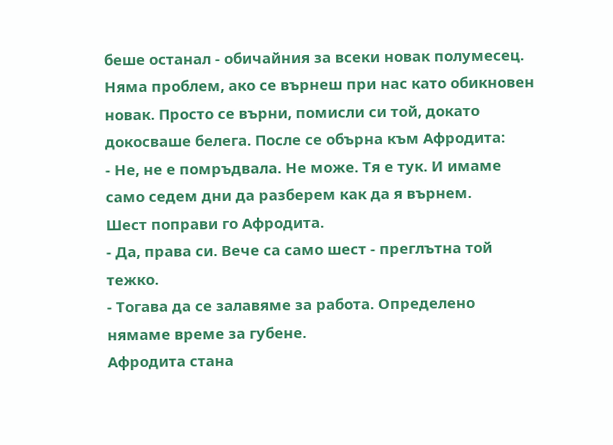беше останал - обичайния за всеки новак полумесец. Няма проблем, ако се върнеш при нас като обикновен новак. Просто се върни, помисли си той, докато докосваше белега. После се обърна към Афродита:
- Не, не е помръдвала. Не може. Тя е тук. И имаме само седем дни да разберем как да я върнем.
Шест поправи го Афродита.
- Да, права си. Вече са само шест - преглътна той тежко.
- Тогава да се залавяме за работа. Определено нямаме време за губене.
Афродита стана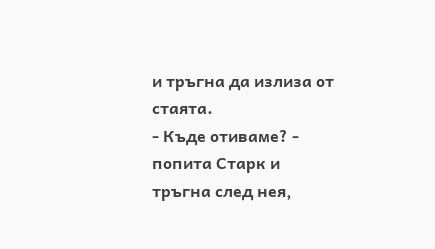и тръгна да излиза от стаята.
- Къде отиваме? - попита Старк и тръгна след нея,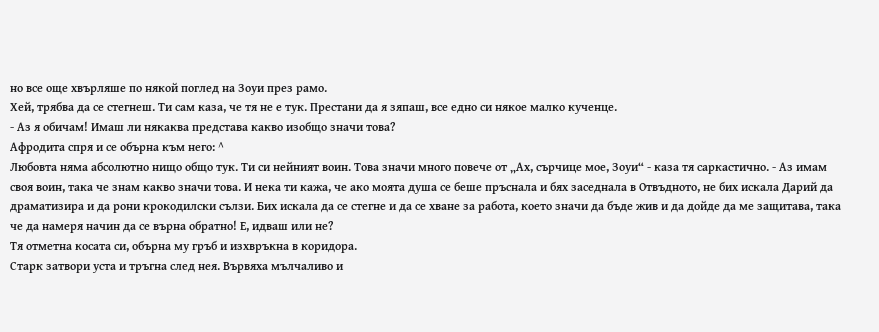но все още хвърляше по някой поглед на Зоуи през рамо.
Хей, трябва да се стегнеш. Ти сам каза, че тя не е тук. Престани да я зяпаш, все едно си някое малко кученце.
- Аз я обичам! Имаш ли някаква представа какво изобщо значи това?
Афродита спря и се обърна към него: ^
Любовта няма абсолютно нищо общо тук. Ти си нейният воин. Това значи много повече от „Ах, сърчице мое, Зоуи“ - каза тя саркастично. - Аз имам своя воин, така че знам какво значи това. И нека ти кажа, че ако моята душа се беше пръснала и бях заседнала в Отвъдното, не бих искала Дарий да драматизира и да рони крокодилски сълзи. Бих искала да се стегне и да се хване за работа, което значи да бъде жив и да дойде да ме защитава, така че да намеря начин да се върна обратно! Е, идваш или не?
Тя отметна косата си, обърна му гръб и изхвръкна в коридора.
Старк затвори уста и тръгна след нея. Вървяха мълчаливо и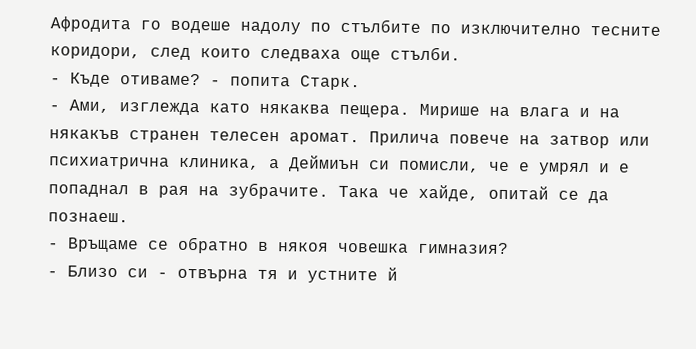Афродита го водеше надолу по стълбите по изключително тесните коридори, след които следваха още стълби.
- Къде отиваме? - попита Старк.
- Ами, изглежда като някаква пещера. Мирише на влага и на някакъв странен телесен аромат. Прилича повече на затвор или психиатрична клиника, а Деймиън си помисли, че е умрял и е попаднал в рая на зубрачите. Така че хайде, опитай се да познаеш.
- Връщаме се обратно в някоя човешка гимназия?
- Близо си - отвърна тя и устните й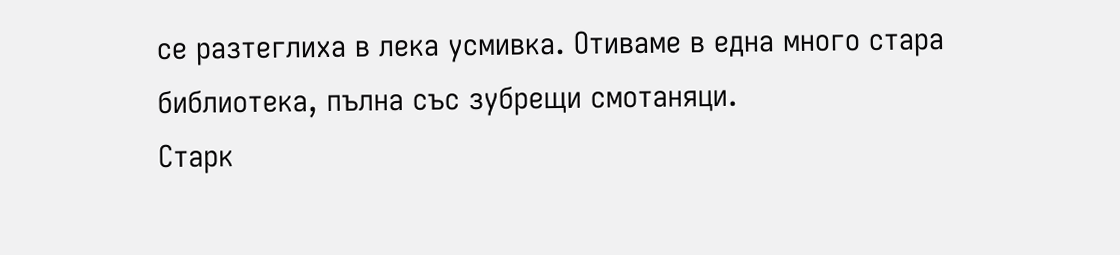се разтеглиха в лека усмивка. Отиваме в една много стара библиотека, пълна със зубрещи смотаняци.
Старк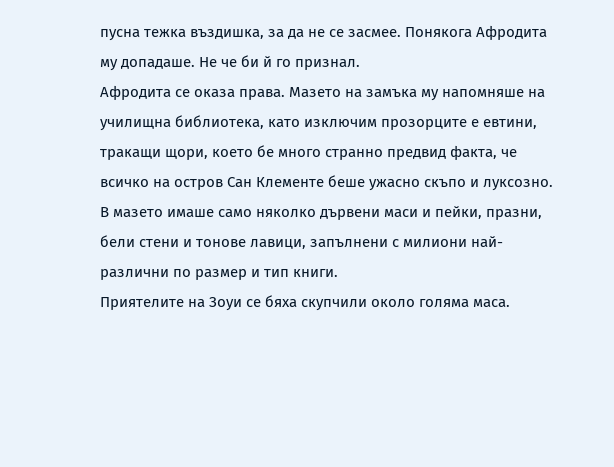пусна тежка въздишка, за да не се засмее. Понякога Афродита му допадаше. Не че би й го признал.
Афродита се оказа права. Мазето на замъка му напомняше на училищна библиотека, като изключим прозорците е евтини, тракащи щори, което бе много странно предвид факта, че всичко на остров Сан Клементе беше ужасно скъпо и луксозно. В мазето имаше само няколко дървени маси и пейки, празни, бели стени и тонове лавици, запълнени с милиони най-различни по размер и тип книги.
Приятелите на Зоуи се бяха скупчили около голяма маса.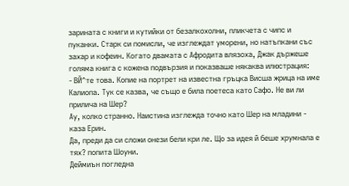зарината с книги и кутийки от безалкохолни, пликчета с чипс и пуканки. Старк си помисли, че изглеждат уморени, но натъпкани със захар и кофеин. Когато двамата с Афродита влязоха, Джак държеше голяма книга с кожена подвързия и показваше някаква илюстрация:
- ВЙ^те това. Копие на портрет на известна гръцка Висша жрица на име Калиопа. Тук се казва, че също е била поетеса като Сафо. Не ви ли прилича на Шер?
Ау, колко странно. Наистина изглежда точно като Шер на младини - каза Ерин.
Да, преди да си сложи онези бели кри ле. Що за идея й беше хрумнала е тях? попита Шоуни.
Деймиън погледна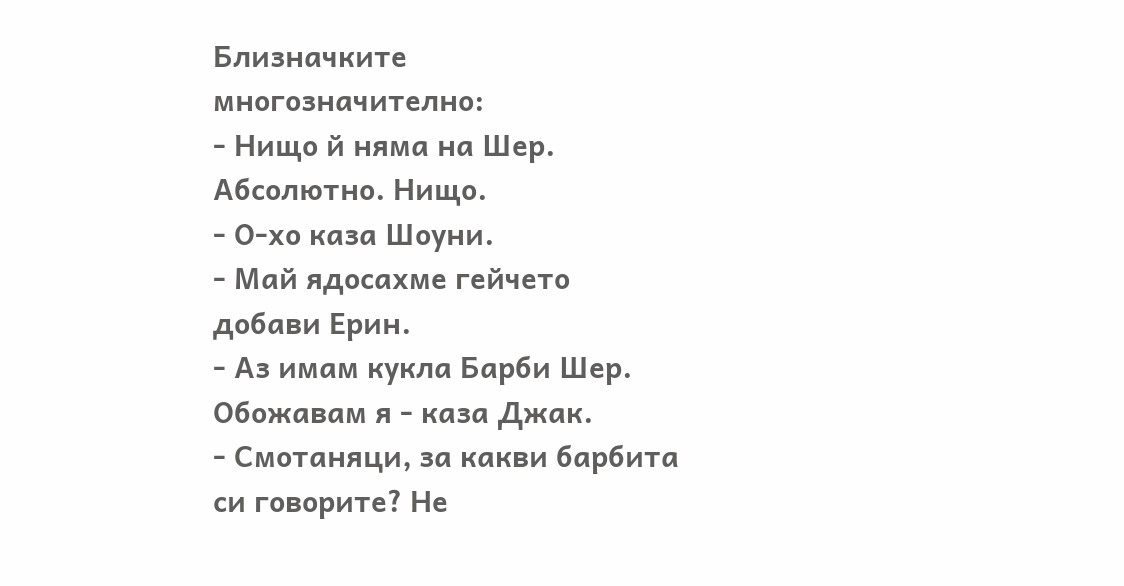Близначките многозначително:
- Нищо й няма на Шер. Абсолютно. Нищо.
- О-хо каза Шоуни.
- Май ядосахме гейчето добави Ерин.
- Аз имам кукла Барби Шер. Обожавам я - каза Джак.
- Смотаняци, за какви барбита си говорите? Не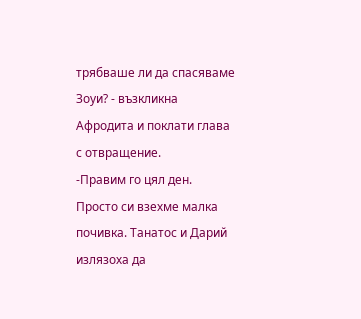трябваше ли да спасяваме Зоуи? - възкликна Афродита и поклати глава с отвращение.
-Правим го цял ден. Просто си взехме малка почивка. Танатос и Дарий излязоха да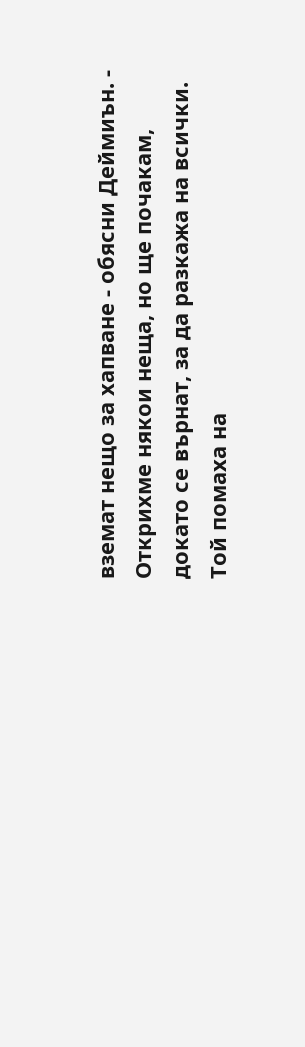вземат нещо за хапване - обясни Деймиън. - Открихме някои неща, но ще почакам, докато се върнат, за да разкажа на всички.
Той помаха на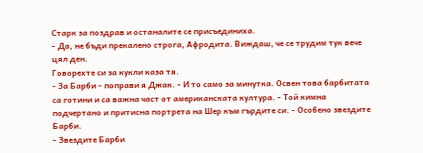Старк за поздрав и останалите се присъединиха.
- Да, не бъди прекалено строга, Афродита. Виждаш, че се трудим тук вече цял ден.
Говорехте си за кукли каза тя.
- За Барби - поправи я Джак. - И то само за минутка. Освен това барбитата са готини и са важна част от американската култура. - Той кимна подчертано и притисна портрета на Шер към гърдите си. - Особено звездите Барби.
- Звездите Барби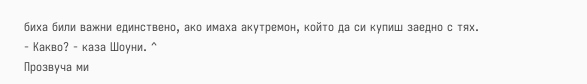биха били важни единствено, ако имаха акутремон, който да си купиш заедно с тях.
- Какво? - каза Шоуни. ^
Прозвуча ми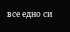все едно си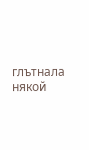глътнала някой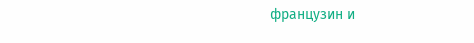французин и